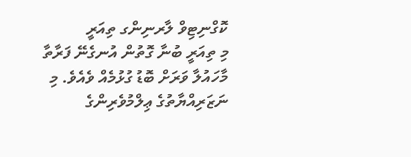ކޮގްނިޓިވް ލާރނިންގ ތިއަރީ
މި ތިއަރީ ބުނާ ގޮތުން އުނގެނޭ ފަރާތާ މާހައުލާ ވަރަށް ބޮޑު ގުޅުމެއް ވެއެވެ. މި ނަޒަރިއްޔާތުގެ ޢިލްމުވެރިންގެ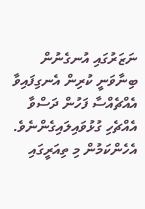ނަޒަރުގައި އުނގެނުން ބިނާވަނީ ކުރިން އެނގިފައިވާ އެއްޗެއްސާ ފަހުން ދަސްވާ އެއްޗެހި ގުޅުވައިލައިގެންނެވެ. އެހެންކަމުން މި ތިއަރީގައި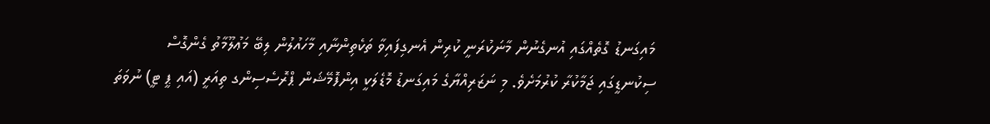މައިގަނޑު ގޮތެއްގައި އުނގެނުން މާނަކުރަނީ ކުރިން އެނގިފައިވާ ތަކެތިންނާއި މާހައުލުން ލިބޭ މަޢުލޫމާތު ގެންގޮސް ސިކުނޑީގައި ޖަމާކުރާ ކުރުމަށެވެ. މި ނަޒަރިއްޔާގެ މައިގަނޑު މޮޑެލަކީ އިންފޮމޭޝަން ޕްރޮސެސިންގ ތިއަރީ (އައި ޕީ ޓީ) ނުވަތަ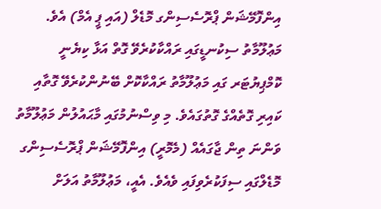އިންފޮމޭޝަން ޕްރޮސެސިންގ މޮޑެލް (އައި ޕީ އެމް) އެވެ. މަޢުލޫމާތު ސިކުނޑީގައި ރައްކާކުރެވޭ ގޮތް އަޅާ ކިޔެނީ ކޮމްޕިޔުޓަރ ގައި މަޢުލޫމާތު ރައްކާކޮށް ބޭނުންކުރެވޭ ގޮތާއި ކައިރި ގޮތެއްގެ ގޮތުގައެވެ. މި ވިސްނުމުގައި މާޙައުލުން މަޢުލޫމާތު ވަންނަ ތިން ޖާގައެއް (މެމޮރީ) އިންފޮމޭޝަން ޕްރޮސެސިންގ މޮޑެލްގައި ސިފަކުރެވިފައި ވެއެވެ. އެއީ، މަޢުލޫމާތު އަލަށް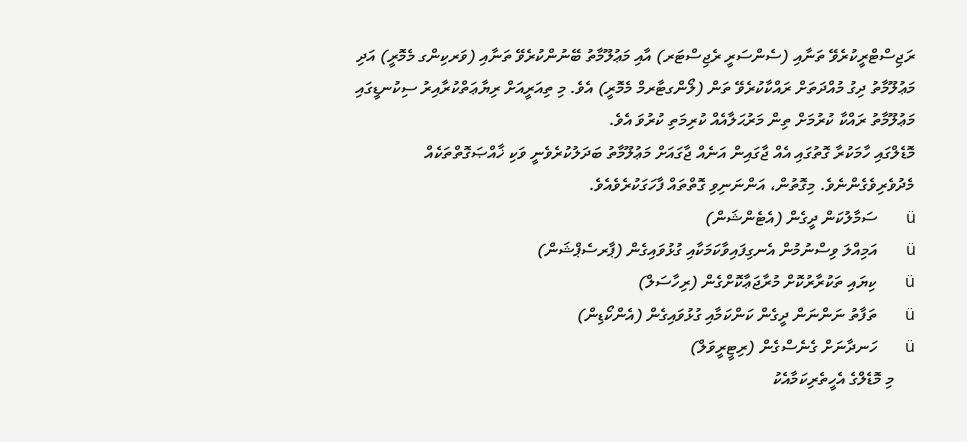ރަޖިސްޓްރީކުރެވޭ ތަނާއި (ސެންސަރީ ރެޖިސްޓަރ) އާއި މަޢުލޫމާތު ބޭނުންކުރެވޭ ތަނާއި (ވަރކިންގ މެމޮރީ) އަދި މަޢުލޫމާތު ދިގު މުއްދަތަށް ރައްކާކުރެވޭ ތަން (ލޯންގޓާރމް މެމޮރީ) އެވެ. މި ތިއަރީއަށް ރިޔާޢަތްކުރާއިރު ސިކުނޑީގައި މަޢުލޫމާތު ރައްކާ ކުރުމަށް ތިން މަރުޙަލާއެއް ކުރިމަތި ކުރުވަ އެވެ.
މޮޑެލްގައި ހާމަކުރާ ގޮތުގައި އެއް ޖާގައިން އަނެއް ޖާގައަށް މަޢުލޫމާތު ބަދަލުކުރެވެނީ ވަކި ޚާއްޞަގޮތްތަކެއް މެދުވެރިވެގެންނެވެ. މިގޮތުން، އަންނަނިވި ގޮތްތައް ފާހަގަކުރެވެއެވެ.
ü       ސަމާލުކަން ދީގެން (އެޓެންޝަން)
ü       އަމިއްލަ ވިސްނުމުން އެނގިފައިވާކަމަކާއި ގުޅުވައިގެން (ޕާރސެޕްޝަން)
ü       ކިޔައި ތަކުރާރުކޮށް މުރާޖަޢާކޮށްގެން (ރިހާސަލް)
ü       ތަފާތު ނަންނަން ދީގެން ކަންކަމާއި ގުޅުވައިގެން (އެންކޯޑިން)
ü       ހަނދާނަށް ގެނެސްގެން (ރިޓީރީވަލް)
     މި މޮޑެލްގެ އެހީތެރިކަމާއެކު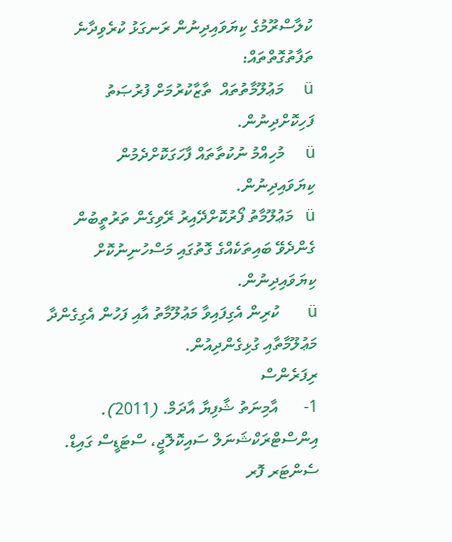ކުލާސްރޫމުގެ ކިޔަވައިދިނުން ރަނގަޅު ކުރެވިދާނެ ތަފާތުގޮތްތައް:
ü     މަޢުލޫމާތުތައް  ތާޒާކުރުމަށް ފުރުޞަތު ފަހިކޮށްދިނުން.
ü     މުހިއްމު ނުކުތާތައް ފާހަގަކޮށްދެމުން ކިޔަވައިދިނުން.
ü   މަޢުލޫމާތު ފޯރުކޮށްދޭއިރު ރޭވިގެން ތަރުތީބުން ގެންދެވޭ ބައިތަކެއްގެ ގޮތުގައި މަސްހުނިނުކޮށް ކިޔަވައިދިނުން.
ü       ކުރިން އެގިފައިވާ މަޢުލޫމާތު އާއި ފަހުން އެގިގެންދާ މަޢުލޫމާތާއި ގުޅިގެންދިއުން.
ރިފަރެންސް
1-      އާމިނަތު ޝާފިޔާ އާދަމް. (2011). އިންސްޓްރަކްޝަނަލް ސައިކޮލޮޖީ، ސްޓަޑީސް ގައިޑް. ސެންޓަރ ފޮރ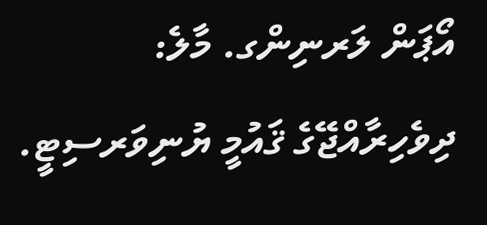އޯޕަން ލަރނިންގ. މާލެ: ދިވެހިރާއްޖޭގެ ޤައުމީ ޔުނިވަރސިޓީ.